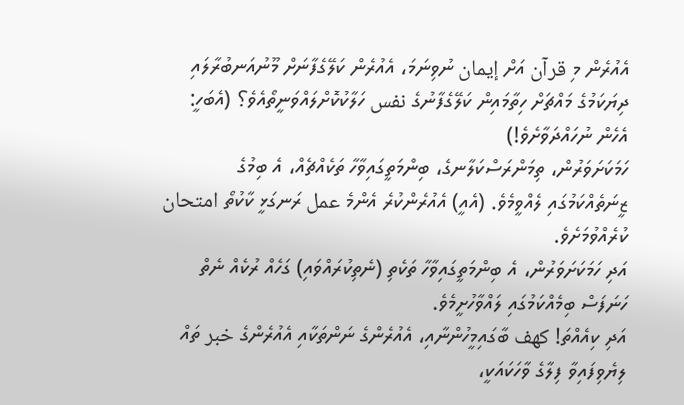އެއުރެން މި قرآن އަށް إيمان ނުވިނަމަ، އެއުރެން ކަލޭގެފާނަށް މޫނުއަނބުރާލައި ދިޔަކަމުގެ މައްޗަށް ހިތާމައިން ކަލޭގެފާނުގެ نفس ހަލާކުކޮށްލައްވަނީތޯއެވެ؟ (އެބަހީ: އެހެން ނުހައްދަވާށެވެ!)
ހަމަކަށަވަރުން، ތިމަންރަސްކަލާނގެ، ބިންމަތީގައިވާހާ ތަކެއްޗެއް، އެ ބިމުގެ ޒީނަތެއްކަމުގައި ލެއްވީމެވެ. (އެއީ) އެއުރެންކުރެ އެންމެ عمل ރަނގަޅީ ކާކުތޯ امتحان ކުރެއްވުމަށެވެ.
އަދި ހަމަކަށަވަރުން، އެ ބިންމަތީގައިވާހާ ތަކެތި (ނެތިކުރައްވައި) ގަހެއް ރުކެއް ނެތް ހަނަފަސް ބިމެއްކަމުގައި ލައްވާހުށީމެވެ.
އަދި ކިއެއްތަ! كهف ބާގައިމީހުންނާއި، އެއުރެންގެ ނަންތަކާއި އެއުރެންގެ خبر ތައް ލިޔެވިފައިވާ ފިލާގެ ވާހަކައަކީ،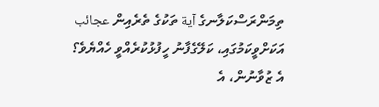ތިމަންރަސްކަލާނގެ آية ތަކުގެ ތެރެއިން عجائب އަކަށްވީކަމުގައި، ކަލޭގެފާނު ހީފުޅުކުރެއްވީ ހެއްޔެވެ؟
އެ ޒުވާނުން، އެ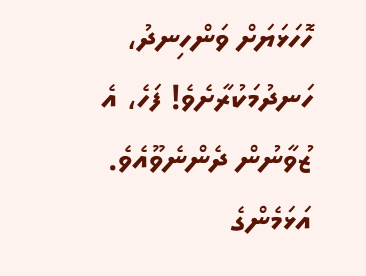ހޮހަޅަޔަށް ވަންހިނދު، ހަނދުމަކުރާށެވެ! ފަހެ، އެ ޒުވާނުން ދެންނެވޫއެވެ. އަޅަމެންގެ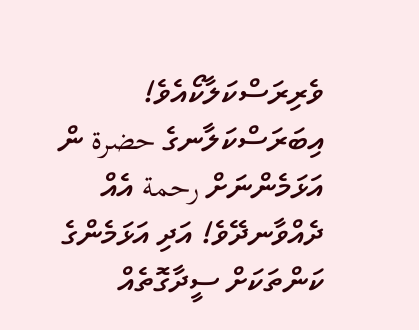ވެރިރަސްކަލާކޯއެވެ! އިބަރަސްކަލާނގެ حضرة ން އަޅަމެންނަށް رحمة އެއް ދެއްވާނދޭވެ! އަދި އަޅަމެންގެ ކަންތަކަށް ސީދާގޮތެއް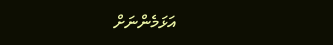އަޅަމެންނަށް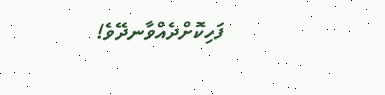ފަހިކޮށްދެއްވާނދޭވެ!